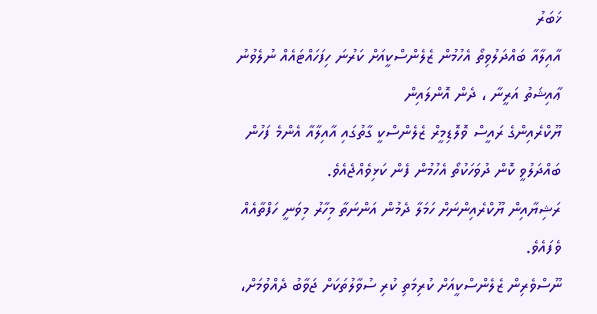ޚަބަރު
އާއިލާއާ ބައްދަލުވިތޯ އެހުމުން ޒެލެންސްކީއަށް ކަރުނަ ހިފަހައްޓައެއް ނުލެވުނު
ޢާއިޝަތު އަރީނާ ، ދެން އޮންލައިން
ޔޫކްރެއިންގެ ރައީސް ވޮލޮޑިމީރް ޒެލެންސްކީ ގާތުގައި އާއިލާއާ އެންމެ ފަހުން ބައްދަލުވީ ކޮން ދުވަހަކުތޯ އެހުމުން ފެން ކަޅިވެއްޖެއެވެ.
ރަޝިޔާއިން ޔޫކްރެއިންނަށް ހަމަލާ ދެމުން އަންނަތާ މިހާރު މިވަނީ ހަފްތާއެއް ވެފައެވެ.
ނޫސްވެރިން ޒެލެންސްކީއަށް ކުރިމަތި ކުރި ސުވާލުތަކަށް ޖަވާބު ދެއްވުމަށް،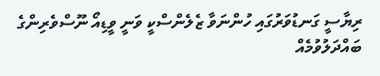ރިޔާސީ ގަނޑުވަރުގައި ހުންނަވާ ޒެލެންސްކީ ވަނީ ވީޑިއޯ ނޫސްވެރިންގެ ބައްދަލުވުމެއް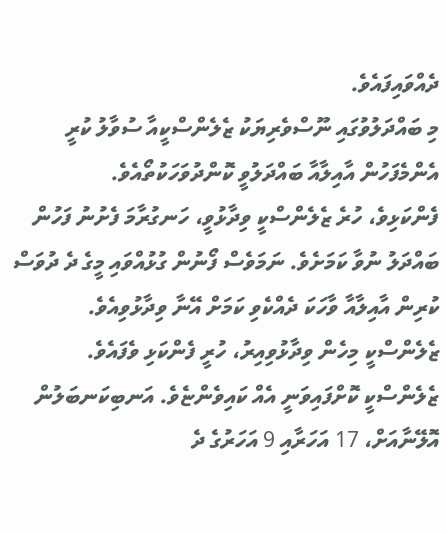ދެއްވައިފައެވެ.
މި ބައްދަލުވުގައި ނޫސްވެރިޔަކު ޒެލެންސްކީއާ ސުވާލު ކުރީ އެންމެފަހުން އާއިލާއާ ބައްދަލުވީ ކޮންދުވަހަކުތޯއެވެ.
ފެންކަޅިވެ، ހުރެ ޒެލެންސްކީ ވިދާޅުވީ، ހަނގުރާމަ ފެށުނު ފަހުން ބައްދަލު ނުވާ ކަމަށެވެ. ނަމަވެސް ފޯނުން ގުޅުއްވައި މީގެ ދެ ދުވަސް ކުރިން އާއިލާއާ ވާހަކަ ދެއްކެވި ކަމަށް އޭނާ ވިދާޅުވިއެވެ. ޒެލެންސްކީ މިހެން ވިދާޅުވިއިރު، ހުރީ ފެންކަޅި ވެފައެވެ.
ޒެލެންސްކީ ކޮށްފައިވަނީ އެއް ކައިވެންޏެވެ. އަނބިކަނބަލުން އޮލޭނާއަށް، 17 އަހަރާއި 9 އަހަރުގެ ދެ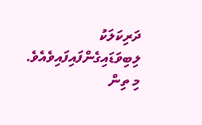ދަރިކަލަކު ލިބިވަޑައިގެންފައިފައިވެއެވެ. މި ތިން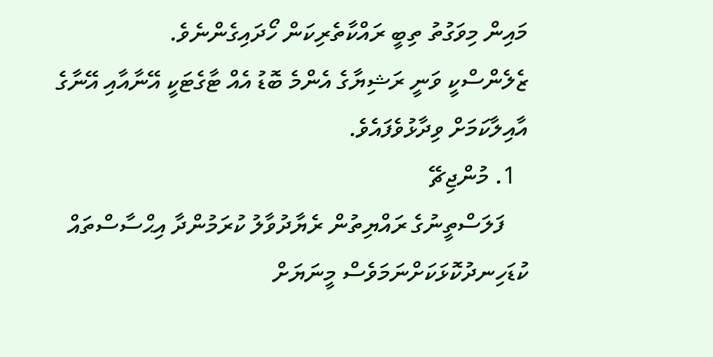މައިން މިވަގުތު ތިބީ ރައްކާތެރިކަން ހޯދައިގެންނެވެ.
ޒެލެންސްކީ ވަނީ ރަޝިޔާގެ އެންމެ ބޮޑު އެއް ޓާގެޓަކީ އޭނާއާއި އޭނާގެ އާއިލާކަމަށް ވިދާޅުވެފައެވެ.
  1. މުންޖިޗޭ
    ފަލަސްތީނުގެ ރައްޔިތުން ރެޔާދުވާލު ކުރަމުންދާ އިޙްސާސްތައް ކުޑަހިނދުކޮޅަކަށްނަމަވެސް މީނަޔަށް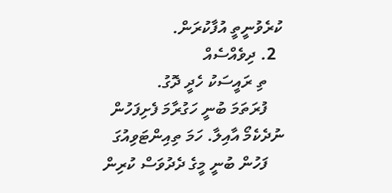ކުރެވުނީތީ އުފާކުރަން.
  2. ދިވެއްސެއް
    ތި ރައީސަކު ހެދީ ދޮގު.
    ފުރަތަމަ ބުނީ ހަގުރާމަ ފެށިފަހުން ނުދެކެމޯ އާއިލާ. ހަމަ ތިއިންޓަވިއުގަ
    ފަހުން ބުނީ މީގެ ދެދުވަސް ކުރިން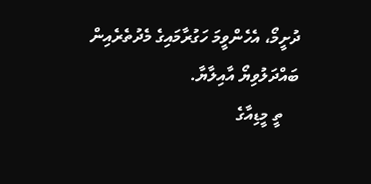ދުށީމޯ، އެހެންވީމަ ހަގުރާމައިގެ މެދުތެރެއިން ބައްދަލުވިޔޯ އާއިލާޔާ.
    ތީ މީޑިއާގެ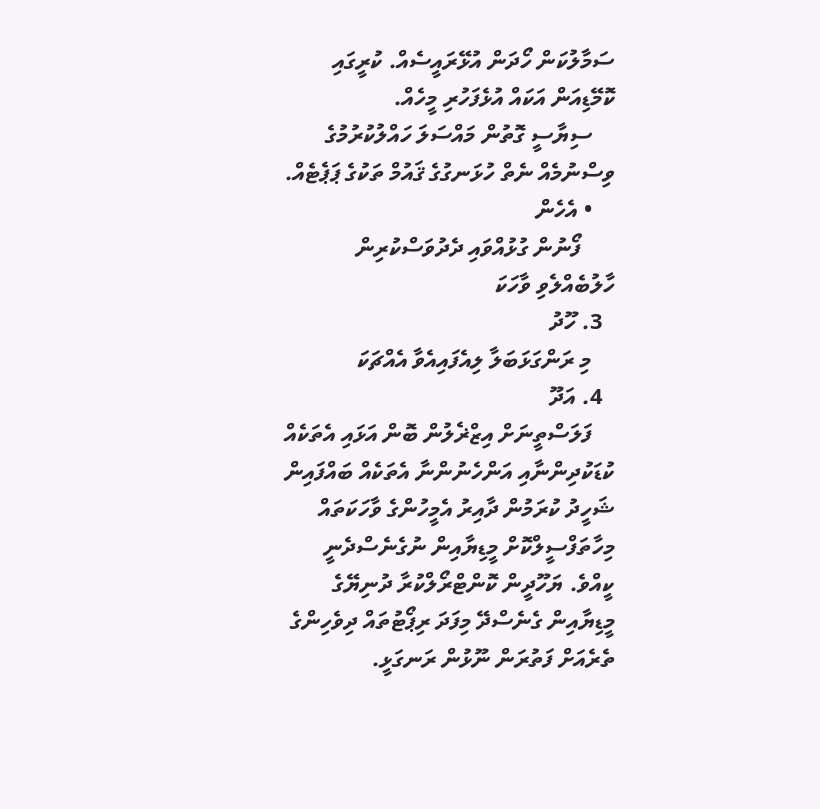ސަމާލުކަން ހޯދަން އުޅޭރައީސެއް. ކުރީގައި ކޮމޭޑިއަން އަކައް އުޅެފަހުރި މީހެއް.
    ސިޔާސީ ގޮތުން މައްސަލަ ހައްލުކުރުމުގެ ވިސްނުމެއް ނެތް ހުޅަނގުގެ ޤައުމް ތަކުގެ ޕަޕެޓެއް.
    • އެހެން
      ފޯނުން ގުޅުއްވައި ދެދުވަސްކުރިން ހާލުބެއްލެވި ވާހަކަ
  3. ހޫދު
    މި ރަންގަޅަބަލާ ލިއެފައިއެވާ އެއްޗަކަ
  4. އަދޫ
    ފަލަސްތީނަށް އިޒްޜެލުން ބޮން އަޅައި އެތަކެއް ކުޑަކުދިންނާއި އަންހެނުންނާ އެތަކެއް ބައްފައިން ޝަހީދު ކުރަމުން ދާއިރު އެމީހުންގެ ވާހަކަތައް މިހާތަފްސީލްކޮށް މީޑިޔާއިން ނުގެނެސްދެނީ ކީއްވެ. ޔަހޫދީން ކޮންޓްރޯލްކުރާ ދުނިޔޭގެ މީޑިޔާއިން ގެނެސްދޭ މިފަދަ ރިޕޯޓުތައް ދިވެހިންގެ ތެރެއަށް ފަތުރަން ނޫޅުން ރަނގަޅީ.